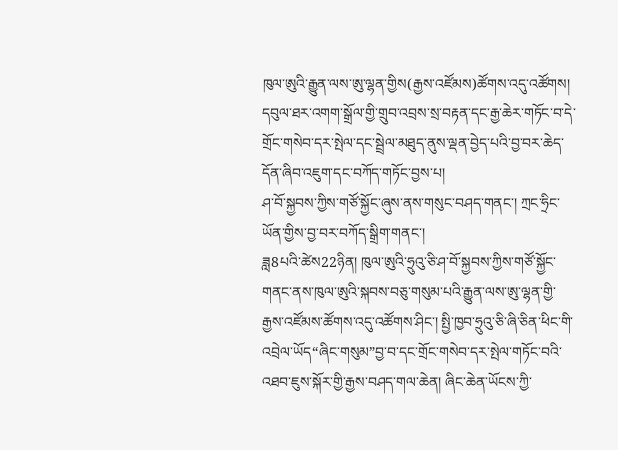ཁུལ་ཨུའི་རྒྱུན་ལས་ཨུ་ལྷན་གྱིས(རྒྱས་འཛོམས)ཚོགས་འདུ་འཚོགས། དབུལ་ཐར་འགག་སྒྲོལ་གྱི་གྲུབ་འབྲས་སྲ་བརྟན་དང་རྒྱ་ཆེར་གཏོང་བ་དེ་གྲོང་གསེབ་དར་སྤེལ་དང་སྦྲེལ་མཐུད་ནུས་ལྡན་བྱེད་པའི་བྱ་བར་ཆེད་དོན་ཞིབ་འཇུག་དང་བཀོད་གཏོང་བྱས་པ།
ཤ་བོ་སྐྱབས་ཀྱིས་གཙོ་སྐྱོང་ཞུས་ནས་གསུང་བཤད་གནང་། ཀྲང་ཧྲིང་ཡོན་གྱིས་བྱ་བར་བཀོད་སྒྲིག་གནང་།
ཟླ8པའི་ཚེས22ཉིན། ཁུལ་ཨུའི་ཧྲུའུ་ཅི་ཤ་བོ་སྐྱབས་ཀྱིས་གཙོ་སྐྱོང་གནང་ནས་ཁུལ་ཨུའི་སྐབས་བཅུ་གསུམ་པའི་རྒྱུན་ལས་ཨུ་ལྷན་གྱི་རྒྱས་འཛོམས་ཚོགས་འདུ་འཚོགས་ཤིང་། སྤྱི་ཁྱབ་ཧྲུའུ་ཅི་ཞི་ཅིན་ཕིང་གི་འབྲེལ་ཡོད“ཞིང་གསུམ”བྱ་བ་དང་གྲོང་གསེབ་དར་སྤེལ་གཏོང་བའི་འཐབ་ཇུས་སྐོར་གྱི་རྒྱས་བཤད་གལ་ཆེན། ཞིང་ཆེན་ཡོངས་ཀྱི་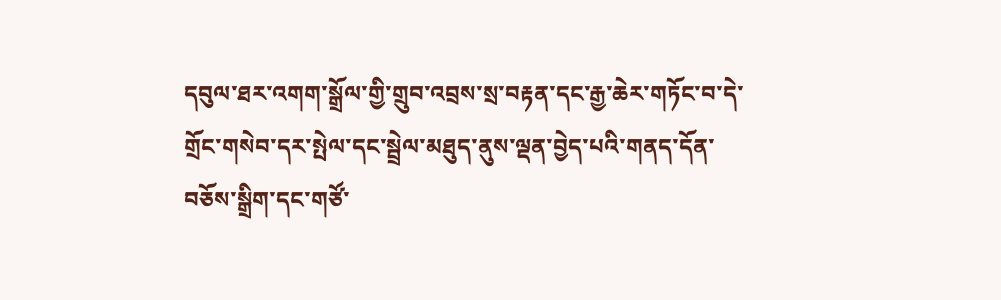དབུལ་ཐར་འགག་སྒྲོལ་གྱི་གྲུབ་འབྲས་སྲ་བརྟན་དང་རྒྱ་ཆེར་གཏོང་བ་དེ་གྲོང་གསེབ་དར་སྤེལ་དང་སྦྲེལ་མཐུད་ནུས་ལྡན་བྱེད་པའི་གནད་དོན་བཅོས་སྒྲིག་དང་གཙོ་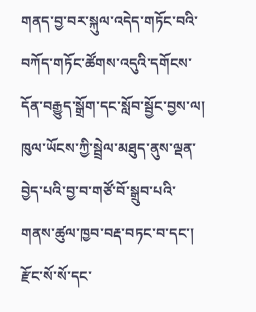གནད་བྱ་བར་སྐུལ་འདེད་གཏོང་བའི་བཀོད་གཏོང་ཚོགས་འདུའི་དགོངས་དོན་བརྒྱུད་སྒྲོག་དང་སློབ་སྦྱོང་བྱས་ལ། ཁུལ་ཡོངས་ཀྱི་སྦྲེལ་མཐུད་ནུས་ལྡན་བྱེད་པའི་བྱ་བ་གཙོ་བོ་སྒྲུབ་པའི་གནས་ཚུལ་ཁྱབ་བརྡ་བཏང་བ་དང་། རྫོང་སོ་སོ་དང་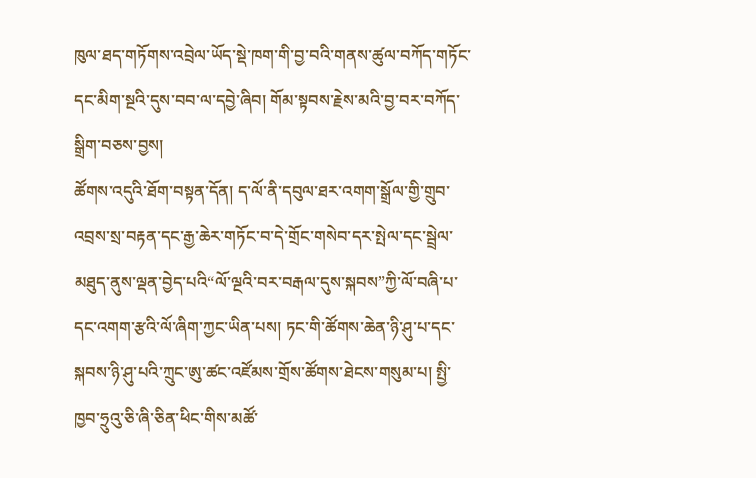ཁུལ་ཐད་གཏོགས་འབྲེལ་ཡོད་སྡེ་ཁག་གི་བྱ་བའི་གནས་ཚུལ་བཀོད་གཏོང་དང་མིག་སྔའི་དུས་བབ་ལ་དབྱེ་ཞིབ། གོམ་སྟབས་རྗེས་མའི་བྱ་བར་བཀོད་སྒྲིག་བཅས་བྱས།
ཚོགས་འདུའི་ཐོག་བསྟན་དོན། ད་ལོ་ནི་དབུལ་ཐར་འགག་སྒྲོལ་གྱི་གྲུབ་འབྲས་སྲ་བརྟན་དང་རྒྱ་ཆེར་གཏོང་བ་དེ་གྲོང་གསེབ་དར་སྤེལ་དང་སྦྲེལ་མཐུད་ནུས་ལྡན་བྱེད་པའི“ལོ་ལྔའི་བར་བརྒལ་དུས་སྐབས”ཀྱི་ལོ་བཞི་པ་དང་འགག་རྩའི་ལོ་ཞིག་ཀྱང་ཡིན་པས། ཏང་གི་ཚོགས་ཆེན་ཉི་ཤུ་པ་དང་སྐབས་ཉི་ཤུ་པའི་ཀྲུང་ཨུ་ཚང་འཛོམས་གྲོས་ཚོགས་ཐེངས་གསུམ་པ། སྤྱི་ཁྱབ་ཧྲུའུ་ཅི་ཞི་ཅིན་ཕིང་གིས་མཚོ་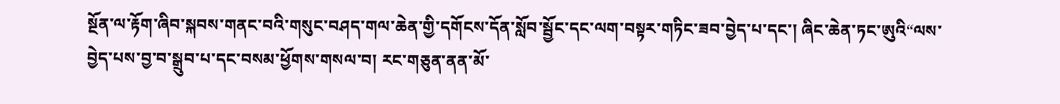སྔོན་ལ་རྟོག་ཞིབ་སྐབས་གནང་བའི་གསུང་བཤད་གལ་ཆེན་གྱི་དགོངས་དོན་སློབ་སྦྱོང་དང་ལག་བསྟར་གཏིང་ཟབ་བྱེད་པ་དང་། ཞིང་ཆེན་ཏང་ཨུའི“ལས་བྱེད་པས་བྱ་བ་སྒྲུབ་པ་དང་བསམ་ཕྱོགས་གསལ་བ། རང་གཅུན་ནན་མོ་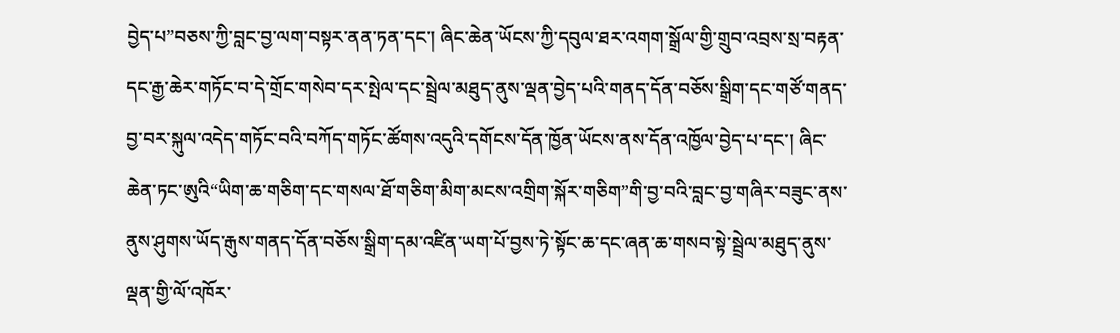བྱེད་པ”བཅས་ཀྱི་བླང་བྱ་ལག་བསྟར་ནན་ཏན་དང་། ཞིང་ཆེན་ཡོངས་ཀྱི་དབུལ་ཐར་འགག་སྒྲོལ་གྱི་གྲུབ་འབྲས་སྲ་བརྟན་དང་རྒྱ་ཆེར་གཏོང་བ་དེ་གྲོང་གསེབ་དར་སྤེལ་དང་སྦྲེལ་མཐུད་ནུས་ལྡན་བྱེད་པའི་གནད་དོན་བཅོས་སྒྲིག་དང་གཙོ་གནད་བྱ་བར་སྐུལ་འདེད་གཏོང་བའི་བཀོད་གཏོང་ཚོགས་འདུའི་དགོངས་དོན་ཁྱོན་ཡོངས་ནས་དོན་འཁྱོལ་བྱེད་པ་དང་། ཞིང་ཆེན་ཏང་ཨུའི“ཡིག་ཆ་གཅིག་དང་གསལ་ཐོ་གཅིག་མིག་མངས་འགྲིག་སྐོར་གཅིག”གི་བྱ་བའི་བླང་བྱ་གཞིར་བཟུང་ནས་ནུས་ཤུགས་ཡོད་རྒུས་གནད་དོན་བཅོས་སྒྲིག་དམ་འཛིན་ཡག་པོ་བྱས་ཏེ་སྟོང་ཆ་དང་ཞན་ཆ་གསབ་སྟེ་སྦྲེལ་མཐུད་ནུས་ལྡན་གྱི་ལོ་འཁོར་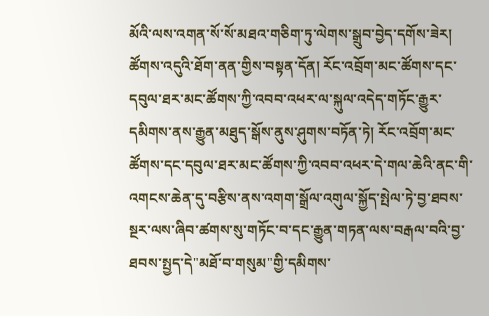མོའི་ལས་འགན་སོ་སོ་མཐའ་གཅིག་ཏུ་ལེགས་སྒྲུབ་བྱེད་དགོས་ཟེར།
ཚོགས་འདུའི་ཐོག་ནན་གྱིས་བསྟན་དོན། རོང་འབྲོག་མང་ཚོགས་དང་དབུལ་ཐར་མང་ཚོགས་ཀྱི་འབབ་འཕར་ལ་སྐུལ་འདེད་གཏོང་རྒྱུར་དམིགས་ནས་རྒྱུན་མཐུད་སྒོས་ནུས་ཤུགས་བཏོན་ཏེ། རོང་འབྲོག་མང་ཚོགས་དང་དབུལ་ཐར་མང་ཚོགས་ཀྱི་འབབ་འཕར་དེ་གལ་ཆེའི་ནང་གི་འགངས་ཆེན་དུ་བརྩིས་ནས་འགག་སྒྲོལ་འགུལ་སྐྱོད་སྤེལ་ཏེ་བྱ་ཐབས་སྔར་ལས་ཞིབ་ཚགས་སུ་གཏོང་བ་དང་རྒྱུན་གཏན་ལས་བརྒལ་བའི་བྱ་ཐབས་སྤྱད་དེ"མཐོ་བ་གསུམ"གྱི་དམིགས་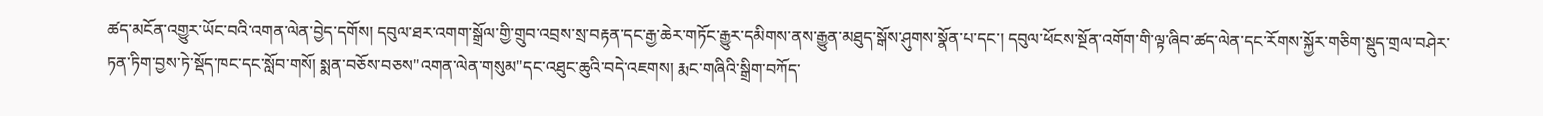ཚད་མངོན་འགྱུར་ཡོང་བའི་འགན་ལེན་བྱེད་དགོས། དབུལ་ཐར་འགག་སྒྲོལ་གྱི་གྲུབ་འབྲས་སྲ་བརྟན་དང་རྒྱ་ཆེར་གཏོང་རྒྱུར་དམིགས་ནས་རྒྱུན་མཐུད་སྒོས་ཤུགས་སྣོན་པ་དང་། དབུལ་ཕོངས་སྔོན་འགོག་གི་ལྟ་ཞིབ་ཚད་ལེན་དང་རོགས་སྐྱོར་གཅིག་སྡུད་གྲལ་བཤེར་ཏན་ཏིག་བྱས་ཏེ་སྡོད་ཁང་དང་སློབ་གསོ། སྨན་བཅོས་བཅས"འགན་ལེན་གསུམ"དང་འཐུང་ཆུའི་བདེ་འཇགས། རྨང་གཞིའི་སྒྲིག་བཀོད་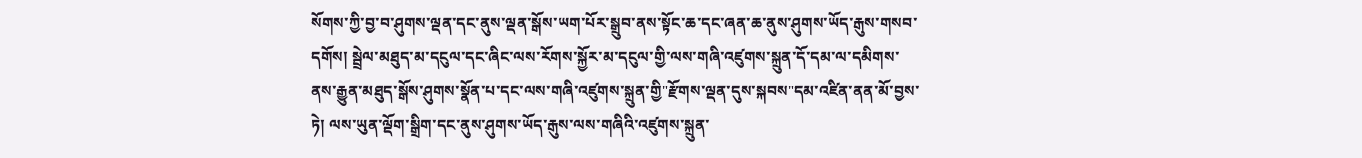སོགས་ཀྱི་བྱ་བ་ཤུགས་ལྡན་དང་ནུས་ལྡན་སྒོས་ཡག་པོར་སྒྲུབ་ནས་སྟོང་ཆ་དང་ཞན་ཆ་ནུས་ཤུགས་ཡོད་རྒུས་གསབ་དགོས། སྦྲེལ་མཐུད་མ་དངུལ་དང་ཞིང་ལས་རོགས་སྐྱོར་མ་དངུལ་གྱི་ལས་གཞི་འཛུགས་སྐྲུན་དོ་དམ་ལ་དམིགས་ནས་རྒྱུན་མཐུད་སྒོས་ཤུགས་སྣོན་པ་དང་ལས་གཞི་འཛུགས་སྐྲུན་གྱི"རྫོགས་ལྡན་དུས་སྐབས"དམ་འཛིན་ནན་མོ་བྱས་ཏེ། ལས་ཡུན་ལྡོག་སྒྲིག་དང་ནུས་ཤུགས་ཡོད་རྒུས་ལས་གཞིའི་འཛུགས་སྐྲུན་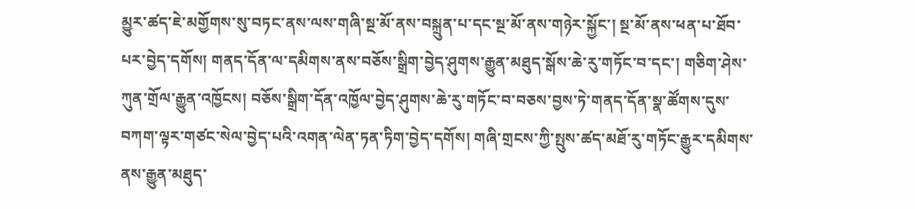མྱུར་ཚད་ཇེ་མགྱོགས་སུ་བཏང་ནས་ལས་གཞི་སྔ་མོ་ནས་བསྐྲུན་པ་དང་སྔ་མོ་ནས་གཉེར་སྐྱོང་། སྔ་མོ་ནས་ཕན་པ་ཐོབ་པར་བྱེད་དགོས། གནད་དོན་ལ་དམིགས་ནས་བཅོས་སྒྲིག་བྱེད་ཤུགས་རྒྱུན་མཐུད་སྒོས་ཆེ་རུ་གཏོང་བ་དང་། གཅིག་ཤེས་ཀུན་གྲོལ་རྒྱུན་འཁྱོངས། བཅོས་སྒྲིག་དོན་འཁྱོལ་བྱེད་ཤུགས་ཆེ་རུ་གཏོང་བ་བཅས་བྱས་ཏེ་གནད་དོན་སྣ་ཚོགས་དུས་བཀག་ལྟར་གཙང་སེལ་བྱེད་པའི་འགན་ལེན་ཏན་ཏིག་བྱེད་དགོས། གཞི་གྲངས་ཀྱི་སྤུས་ཚད་མཐོ་རུ་གཏོང་རྒྱུར་དམིགས་ནས་རྒྱུན་མཐུད་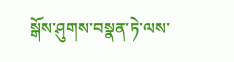སྒོས་ཤུགས་བསྣན་ཏེ་ལས་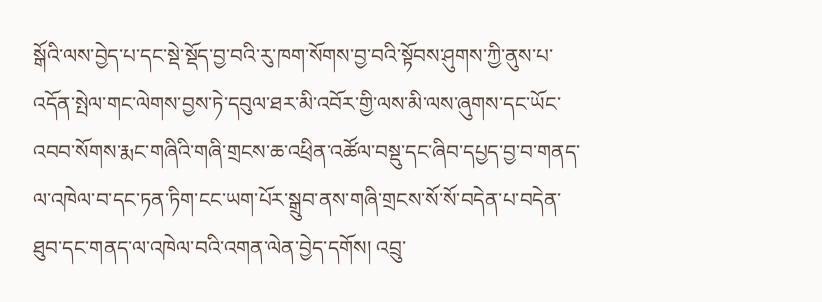སྒོའི་ལས་བྱེད་པ་དང་སྡེ་སྡོད་བྱ་བའི་རུ་ཁག་སོགས་བྱ་བའི་སྟོབས་ཤུགས་ཀྱི་ནུས་པ་འདོན་སྤེལ་གང་ལེགས་བྱས་ཏེ་དབུལ་ཐར་མི་འབོར་གྱི་ལས་མི་ལས་ཞུགས་དང་ཡོང་འབབ་སོགས་རྨང་གཞིའི་གཞི་གྲངས་ཆ་འཕྲིན་འཚོལ་བསྡུ་དང་ཞིབ་དཔྱད་བྱ་བ་གནད་ལ་འཁེལ་བ་དང་ཏན་ཏིག་ངང་ཡག་པོར་སྒྲུབ་ནས་གཞི་གྲངས་སོ་སོ་བདེན་པ་བདེན་ཐུབ་དང་གནད་ལ་འཁེལ་བའི་འགན་ལེན་བྱེད་དགོས། འབྲུ་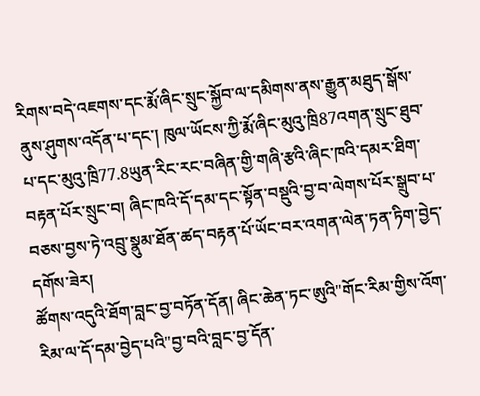རིགས་བདེ་འཇགས་དང་རྨོ་ཞིང་སྲུང་སྐྱོབ་ལ་དམིགས་ནས་རྒྱུན་མཐུད་སྒོས་ནུས་ཤུགས་འདོན་པ་དང་། ཁུལ་ཡོངས་ཀྱི་རྨོ་ཞིང་མུའུ་ཁྲི87འགན་སྲུང་ཐུབ་པ་དང་མུའུ་ཁྲི77.8ཡུན་རིང་རང་བཞིན་གྱི་གཞི་རྩའི་ཞིང་ཁའི་དམར་ཐིག་བརྟན་པོར་སྲུང་བ། ཞིང་ཁའི་དོ་དམ་དང་སྟོན་བསྡུའི་བྱ་བ་ལེགས་པོར་སྒྲུབ་པ་བཅས་བྱས་ཏེ་འབྲུ་སྣུམ་ཐོན་ཚད་བརྟན་པོ་ཡོང་བར་འགན་ལེན་ཏན་ཏིག་བྱེད་དགོས་ཟེར།
ཚོགས་འདུའི་ཐོག་བླང་བྱ་བཏོན་དོན། ཞིང་ཆེན་ཏང་ཨུའི"གོང་རིམ་གྱིས་འོག་རིམ་ལ་དོ་དམ་བྱེད་པའི"བྱ་བའི་བླང་བྱ་དོན་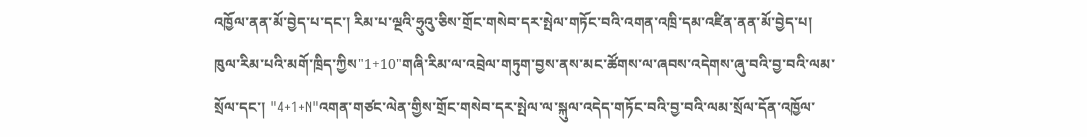འཁྱོལ་ནན་མོ་བྱེད་པ་དང་། རིམ་པ་ལྔའི་ཧྲུའུ་ཅིས་གྲོང་གསེབ་དར་སྤེལ་གཏོང་བའི་འགན་འཁྲི་དམ་འཛིན་ནན་མོ་བྱེད་པ། ཁུལ་རིམ་པའི་མགོ་ཁྲིད་ཀྱིས"1+10"གཞི་རིམ་ལ་འབྲེལ་གཏུག་བྱས་ནས་མང་ཚོགས་ལ་ཞབས་འདེགས་ཞུ་བའི་བྱ་བའི་ལམ་སྲོལ་དང་། "4+1+N"འགན་གཙང་ལེན་གྱིས་གྲོང་གསེབ་དར་སྤེལ་ལ་སྐུལ་འདེད་གཏོང་བའི་བྱ་བའི་ལམ་སྲོལ་དོན་འཁྱོལ་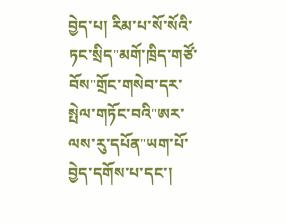བྱེད་པ། རིམ་པ་སོ་སོའི་ཏང་སྲིད"མགོ་ཁྲིད་གཙོ་བོས"གྲོང་གསེབ་དར་སྤེལ་གཏོང་བའི"ཨར་ལས་རུ་དཔོན"ཡག་པོ་བྱེད་དགོས་པ་དང་།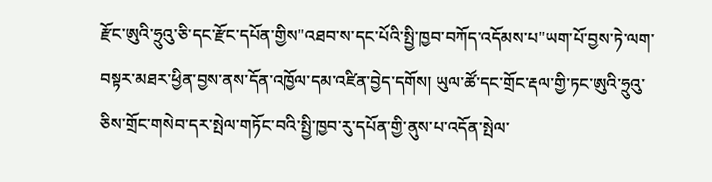རྫོང་ཨུའི་ཧྲུའུ་ཅི་དང་རྫོང་དཔོན་གྱིས"འཐབ་ས་དང་པོའི་སྤྱི་ཁྱབ་བཀོད་འདོམས་པ"ཡག་པོ་བྱས་ཏེ་ལག་བསྟར་མཐར་ཕྱིན་བྱས་ནས་དོན་འཁྱོལ་དམ་འཛིན་བྱེད་དགོས། ཡུལ་ཚོ་དང་གྲོང་རྡལ་གྱི་ཏང་ཨུའི་ཧྲུའུ་ཅིས་གྲོང་གསེབ་དར་སྤེལ་གཏོང་བའི་སྤྱི་ཁྱབ་རུ་དཔོན་གྱི་ནུས་པ་འདོན་སྤེལ་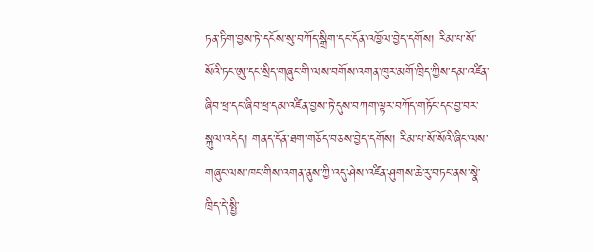ཏན་ཏིག་བྱས་ཏེ་དངོས་སུ་བཀོད་སྒྲིག་དང་དོན་འཁྱོལ་བྱེད་དགོས། རིམ་པ་སོ་སོའི་ཏང་ཨུ་དང་སྲིད་གཞུང་གི་ལས་བགོས་འགན་ཁུར་མགོ་ཁྲིད་ཀྱིས་དམ་འཛིན་ཞིབ་ཕྲ་དང་ཞིབ་ཕྲ་དམ་འཛིན་བྱས་ཏེ་དུས་བཀག་ལྟར་བཀོད་གཏོང་དང་བྱ་བར་སྐུལ་འདེད། གནད་དོན་ཐག་གཅོད་བཅས་བྱེད་དགོས། རིམ་པ་སོ་སོའི་ཞིང་ལས་གཞུང་ལས་ཁང་གིས་འགན་ནུས་ཀྱི་འདུ་ཤེས་འཛིན་ཤུགས་ཆེ་རུ་བཏང་ནས་སྣེ་ཁྲིད་དེ་སྤྱི་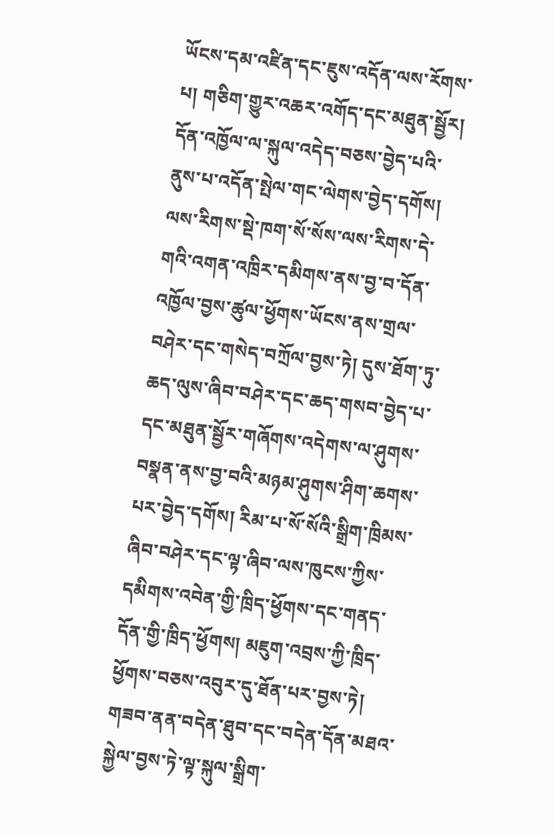ཡོངས་དམ་འཛིན་དང་ཇུས་འདོན་ལས་རོགས་པ། གཅིག་གྱུར་འཆར་འགོད་དང་མཐུན་སྦྱོར། དོན་འཁྱོལ་ལ་སྐུལ་འདེད་བཅས་བྱེད་པའི་ནུས་པ་འདོན་སྤེལ་གང་ལེགས་བྱེད་དགོས། ལས་རིགས་སྡེ་ཁག་སོ་སོས་ལས་རིགས་དེ་གའི་འགན་འཁྲིར་དམིགས་ནས་བྱ་བ་དོན་འཁྱོལ་བྱས་ཚུལ་ཕྱོགས་ཡོངས་ནས་གྲལ་བཤེར་དང་གསེད་བཀྲོལ་བྱས་ཏེ། དུས་ཐོག་ཏུ་ཆད་ལུས་ཞིབ་བཤེར་དང་ཆད་གསབ་བྱེད་པ་དང་མཐུན་སྦྱོར་གཞོགས་འདེགས་ལ་ཤུགས་བསྣན་ནས་བྱ་བའི་མཉམ་ཤུགས་ཤིག་ཆགས་པར་བྱེད་དགོས། རིམ་པ་སོ་སོའི་སྒྲིག་ཁྲིམས་ཞིབ་བཤེར་དང་ལྟ་ཞིབ་ལས་ཁུངས་ཀྱིས་དམིགས་འབེན་གྱི་ཁྲིད་ཕྱོགས་དང་གནད་དོན་གྱི་ཁྲིད་ཕྱོགས། མཇུག་འབྲས་ཀྱི་ཁྲིད་ཕྱོགས་བཅས་འབུར་དུ་ཐོན་པར་བྱས་ཏེ། གཟབ་ནན་བདེན་ཐུབ་དང་བདེན་དོན་མཐའ་སྐྱེལ་བྱས་ཏེ་ལྟ་སྐུལ་སྒྲིག་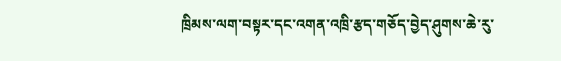ཁྲིམས་ལག་བསྟར་དང་འགན་འཁྲི་རྩད་གཅོད་བྱེད་ཤུགས་ཆེ་རུ་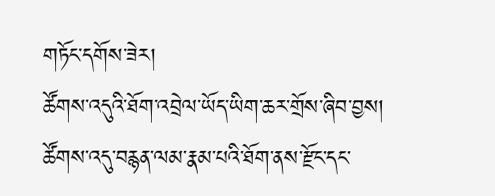གཏོང་དགོས་ཟེར།
ཚོགས་འདུའི་ཐོག་འབྲེལ་ཡོད་ཡིག་ཆར་གྲོས་ཞིབ་བྱས།
ཚོགས་འདུ་བརྙན་ལམ་རྣམ་པའི་ཐོག་ནས་རྫོང་དང་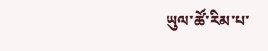ཡུལ་ཚོ་རིམ་པ་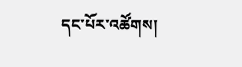དང་པོར་འཚོགས།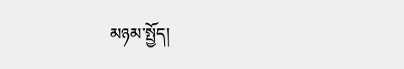མཉམ་སྤྱོད།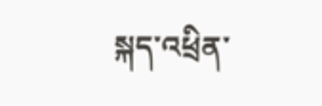སྐད་འཕྲིན་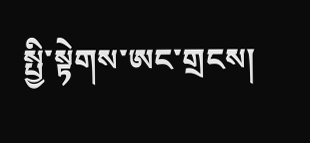སྤྱི་སྟེགས་ཨང་གྲངས།